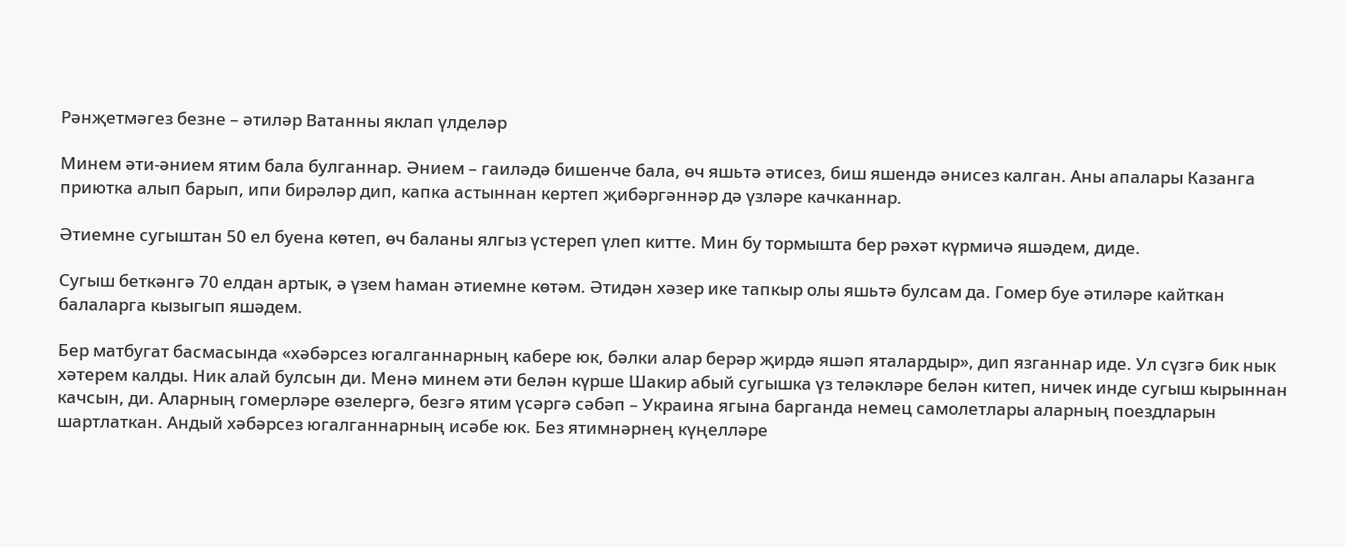Рәнҗетмәгез безне – әтиләр Ватанны яклап үлделәр

Минем әти-әнием ятим бала булганнар. Әнием – гаиләдә бишенче бала, өч яшьтә әтисез, биш яшендә әнисез калган. Аны апалары Казанга приютка алып барып, ипи бирәләр дип, капка астыннан кертеп җибәргәннәр дә үзләре качканнар.

Әтиемне сугыштан 50 ел буена көтеп, өч баланы ялгыз үстереп үлеп китте. Мин бу тормышта бер рәхәт күрмичә яшәдем, диде.

Сугыш беткәнгә 70 елдан артык, ә үзем һаман әтиемне көтәм. Әтидән хәзер ике тапкыр олы яшьтә булсам да. Гомер буе әтиләре кайткан балаларга кызыгып яшәдем.

Бер матбугат басмасында «хәбәрсез югалганнарның кабере юк, бәлки алар берәр җирдә яшәп яталардыр», дип язганнар иде. Ул сүзгә бик нык хәтерем калды. Ник алай булсын ди. Менә минем әти белән күрше Шакир абый сугышка үз теләкләре белән китеп, ничек инде сугыш кырыннан качсын, ди. Аларның гомерләре өзелергә, безгә ятим үсәргә сәбәп – Украина ягына барганда немец самолетлары аларның поездларын шартлаткан. Андый хәбәрсез югалганнарның исәбе юк. Без ятимнәрнең күңелләре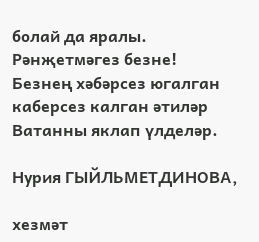болай да яралы. Рәнҗетмәгез безне! Безнең хәбәрсез югалган каберсез калган әтиләр Ватанны яклап үлделәр.

Нурия ГЫЙЛЬМЕТДИНОВА,

хезмәт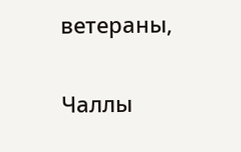ветераны,

Чаллы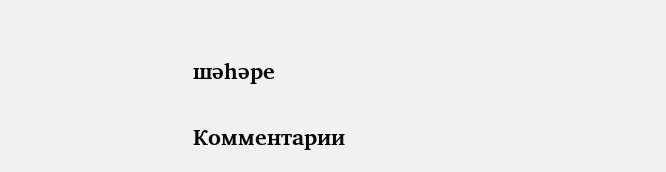шәһәре

Комментарии